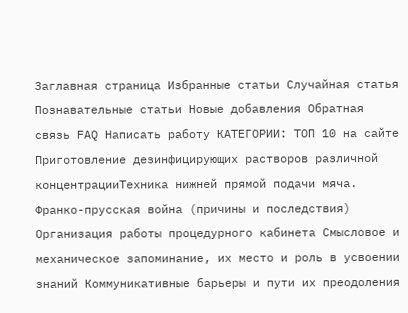Заглавная страница Избранные статьи Случайная статья Познавательные статьи Новые добавления Обратная связь FAQ Написать работу КАТЕГОРИИ: ТОП 10 на сайте Приготовление дезинфицирующих растворов различной концентрацииТехника нижней прямой подачи мяча. Франко-прусская война (причины и последствия) Организация работы процедурного кабинета Смысловое и механическое запоминание, их место и роль в усвоении знаний Коммуникативные барьеры и пути их преодоления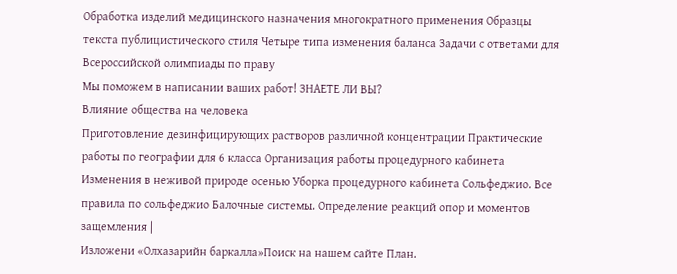Обработка изделий медицинского назначения многократного применения Образцы текста публицистического стиля Четыре типа изменения баланса Задачи с ответами для Всероссийской олимпиады по праву
Мы поможем в написании ваших работ! ЗНАЕТЕ ЛИ ВЫ?
Влияние общества на человека
Приготовление дезинфицирующих растворов различной концентрации Практические работы по географии для 6 класса Организация работы процедурного кабинета Изменения в неживой природе осенью Уборка процедурного кабинета Сольфеджио. Все правила по сольфеджио Балочные системы. Определение реакций опор и моментов защемления |
Изложени «Олхазарийн баркалла»Поиск на нашем сайте План.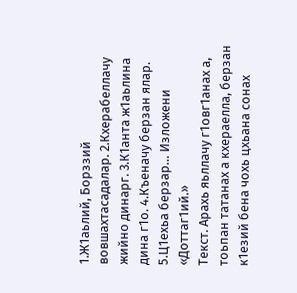1.Ж1аьлий, Борззий вовшахтасадалар. 2.Кхерабеллачу жийно динарг. 3.К1анта ж1аьлина дина г1о. 4.Къеначу берзан ялар. 5.Ц1ехьа берзар… Изложени «Доттаг1ий.»
Текст. Арахь яьллачу г1овг1анах а, тоьпан татанах а кхераелла, берзан к1езий бена чохь цхьана сонах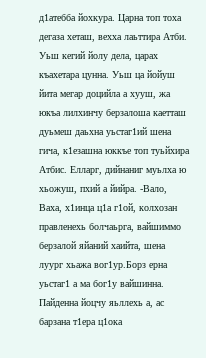д1атебба йохкура. Царна топ тоха дегаза хеташ, вехха лаьттира Атби. Уьш кегий йолу дела, царах къахетара цунна. Уьш ца йойуш йита мегар доцийла а хууш, жа юкъа лилхинчу берзалоша каетташ дуьмеш даьхна уьстаг1ий шена гича, к1езашна юккъе топ туьйхира Атбис. Елларг, дийнаниг муьлха ю хьожуш, пхий а йийра. -Вало, Ваха, х1инца ц1а г1ой, колхозан правленехь болчаьрга, вайшиммо берзалой яйаний хаийта, шена луург хьажа вог1ур.Борз ерна уьстаг1 а ма бог1у вайшинна. Пайденна йоцчу яьллехь а, ас барзана т1ера ц1ока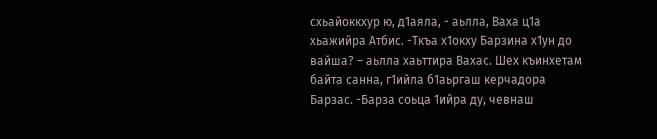схьайоккхур ю, д1аяла, - аьлла, Ваха ц1а хьажийра Атбис. -Ткъа х1окху Барзина х1ун до вайша? – аьлла хаьттира Вахас. Шех къинхетам байта санна, г1ийла б1аьргаш керчадора Барзас. -Барза соьца 1ийра ду, чевнаш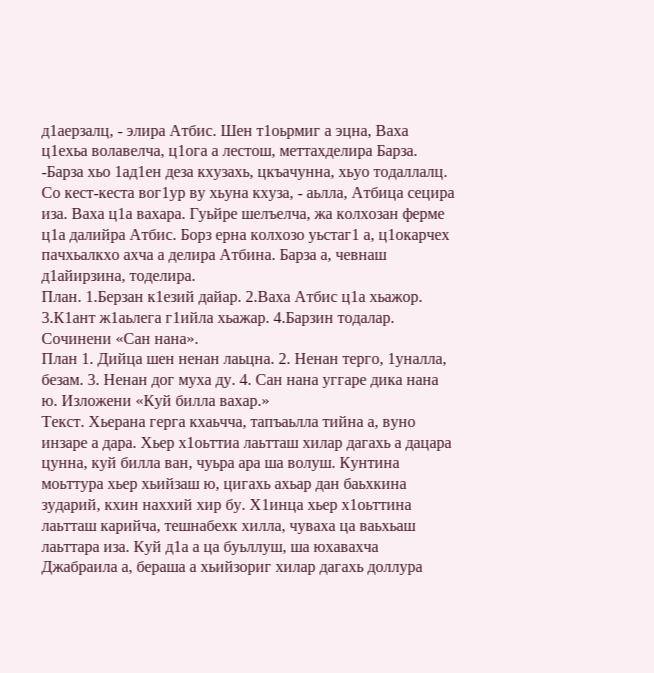д1аерзалц, - элира Атбис. Шен т1оьрмиг а эцна, Ваха ц1ехьа волавелча, ц1ога а лестош, меттахделира Барза. -Барза хьо 1ад1ен деза кхузахь, цкъачунна, хьуо тодаллалц. Со кест-кеста вог1ур ву хьуна кхуза, - аьлла, Атбица сецира иза. Ваха ц1а вахара. Гуьйре шелъелча, жа колхозан ферме ц1а далийра Атбис. Борз ерна колхозо уьстаг1 а, ц1окарчех пачхьалкхо ахча а делира Атбина. Барза а, чевнаш д1айирзина, тоделира.
План. 1.Берзан к1езий дайар. 2.Ваха Атбис ц1а хьажор. 3.К1ант ж1аьлега г1ийла хьажар. 4.Барзин тодалар. Сочинени «Сан нана».
План 1. Дийца шен ненан лаьцна. 2. Ненан терго, 1уналла, безам. 3. Ненан дог муха ду. 4. Сан нана уггаре дика нана ю. Изложени «Куй билла вахар.»
Текст. Хьерана герга кхаьчча, тапъаьлла тийна а, вуно инзаре а дара. Хьер х1оьттиа лаьтташ хилар дагахь а дацара цунна, куй билла ван, чуьра ара ша волуш. Кунтина моьттура хьер хьийзаш ю, цигахь ахьар дан баьхкина зударий, кхин наххий хир бу. Х1инца хьер х1оьттина лаьтташ карийча, тешнабехк хилла, чуваха ца ваьхьаш лаьттара иза. Куй д1а а ца буьллуш, ша юхавахча Джабраила а, бераша а хьийзориг хилар дагахь доллура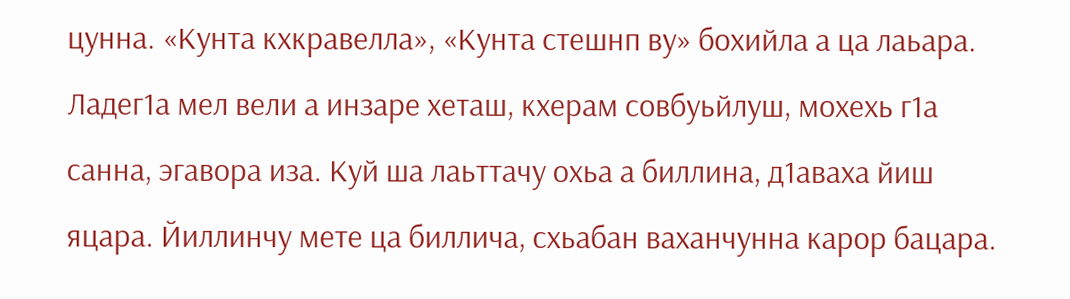цунна. «Кунта кхкравелла», «Кунта стешнп ву» бохийла а ца лаьара. Ладег1а мел вели а инзаре хеташ, кхерам совбуьйлуш, мохехь г1а санна, эгавора иза. Куй ша лаьттачу охьа а биллина, д1аваха йиш яцара. Йиллинчу мете ца биллича, схьабан ваханчунна карор бацара.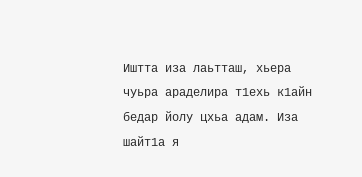Иштта иза лаьтташ, хьера чуьра араделира т1ехь к1айн бедар йолу цхьа адам. Иза шайт1а я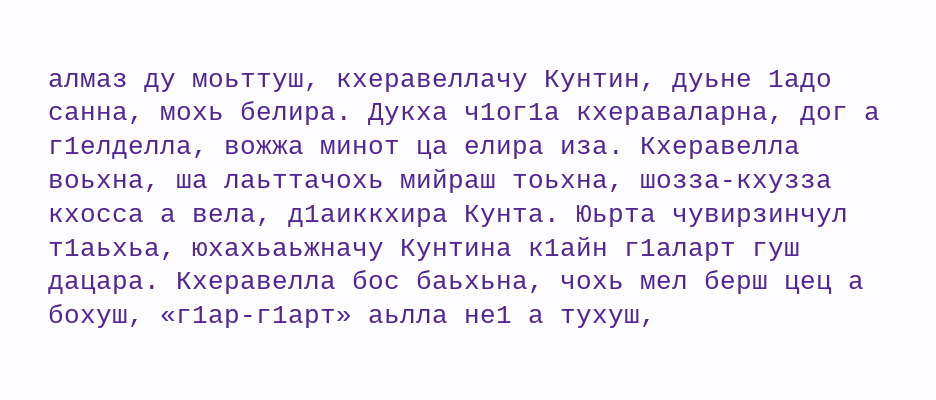алмаз ду моьттуш, кхеравеллачу Кунтин, дуьне 1адо санна, мохь белира. Дукха ч1ог1а кхераваларна, дог а г1елделла, вожжа минот ца елира иза. Кхеравелла воьхна, ша лаьттачохь мийраш тоьхна, шозза-кхузза кхосса а вела, д1аиккхира Кунта. Юьрта чувирзинчул т1аьхьа, юхахьаьжначу Кунтина к1айн г1аларт гуш дацара. Кхеравелла бос баьхьна, чохь мел берш цец а бохуш, «г1ар-г1арт» аьлла не1 а тухуш,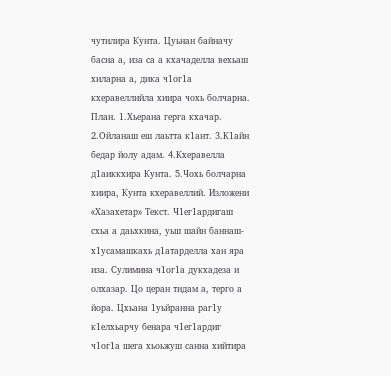чутилира Кунта. Цуьнан байначу басна а, иза са а кхачаделла вехьаш хиларна а, дика ч1ог1а кхеравеллийла хиира чохь болчарна.
План. 1.Хьерана герга кхачар. 2.Ойланаш еш лаьтта к1ант. 3.К1айн бедар йолу адам. 4.Кхеравелла д1аиккхира Кунта. 5.Чохь болчарна хиира, Кунта кхеравеллий. Изложени «Хазахетар» Текст. Ч1ег1ардигаш схьа а даьхкина, уьш шайн баннаш-х1усамашкахь д1атарделла хан яра иза. Сулимина ч1ог1а дукхадеза и олхазар. Цо церан тидам а, терго а йора. Цхьана 1уьйранна раг1у к1елхьарчу бенара ч1ег1ардиг ч1ог1а шега хьоьжуш санна хийтира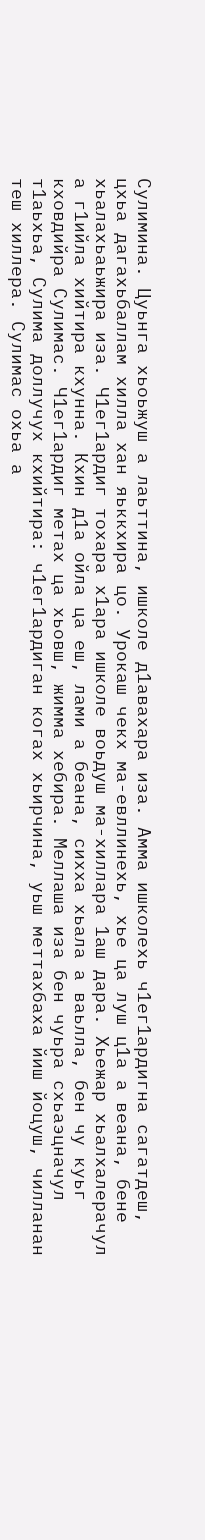Сулимина. Цуьнга хьоьжуш а лаьттина, ишколе д1авахара иза. Амма ишколехь ч1ег1ардигна сагатдеш, цхьа дагахьбаллам хилла хан яьккхира цо. Урокаш чекх ма-евллинехь, хье ца луш ц1а а веана, бене хьалахьаьжира иза. Ч1ег1ардиг тохара х1ара ишколе воьдуш ма-хиллара 1аш дара. Хьежар хьалхалерачул а г1ийла хийтира кхунна. Кхин д1а ойла ца еш, лами а беана, сихха хьала а ваьлла, бен чу куьг кховдийра Сулимас. Ч1ег1ардиг метах ца хьовш, жимма хебира. Меллаша иза бен чуьра схьаэцначул т1аьхьа, Сулима доллучух кхийтира: ч1ег1ардиган когах хьирчина, уьш меттахбаха йиш йоцуш, чилланан теш хиллера. Сулимас охьа а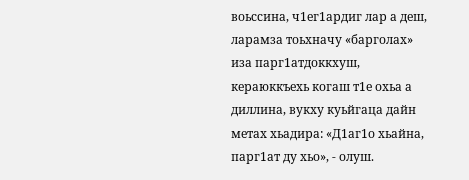воьссина, ч1ег1ардиг лар а деш, ларамза тоьхначу «барголах» иза парг1атдоккхуш, кераюккъехь когаш т1е охьа а диллина, вукху куьйгаца дайн метах хьадира: «Д1аг1о хьайна, парг1ат ду хьо», - олуш.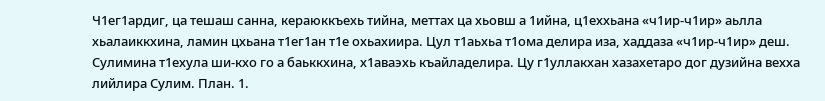Ч1ег1ардиг, ца тешаш санна, кераюккъехь тийна, меттах ца хьовш а 1ийна, ц1еххьана «ч1ир-ч1ир» аьлла хьалаиккхина, ламин цхьана т1ег1ан т1е охьахиира. Цул т1аьхьа т1ома делира иза, хаддаза «ч1ир-ч1ир» деш. Сулимина т1ехула ши-кхо го а баьккхина, х1аваэхь къайладелира. Цу г1уллакхан хазахетаро дог дузийна вехха лийлира Сулим. План. 1.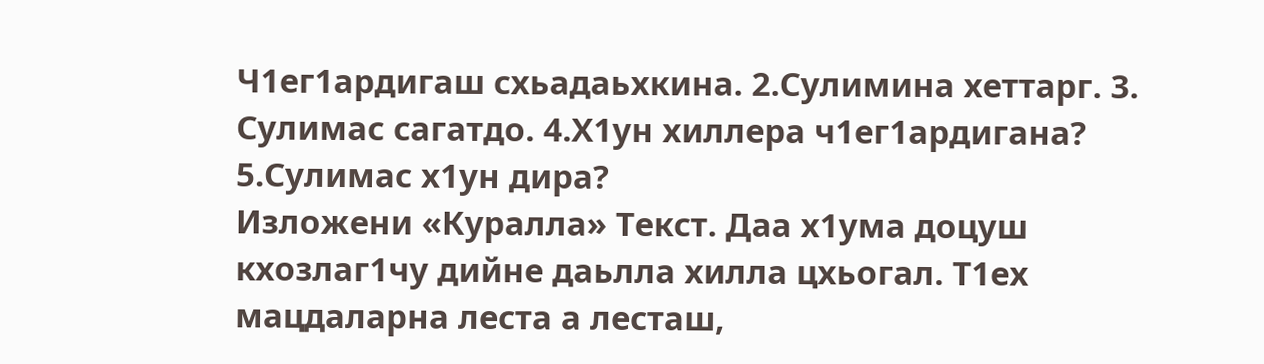Ч1ег1ардигаш схьадаьхкина. 2.Сулимина хеттарг. 3. Сулимас сагатдо. 4.Х1ун хиллера ч1ег1ардигана? 5.Сулимас х1ун дира?
Изложени «Куралла» Текст. Даа х1ума доцуш кхозлаг1чу дийне даьлла хилла цхьогал. Т1ех мацдаларна леста а лесташ,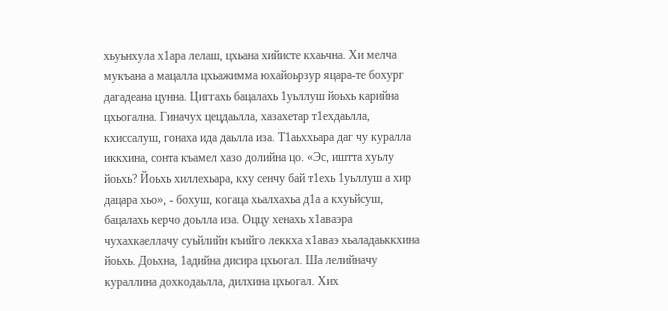хьуьнхула х1ара лелаш, цхьана хийисте кхаьчна. Хи мелча мукъана а мацалла цхьажимма юхайоьрзур яцара-те бохург дагадеана цунна. Циггахь бацалахь 1уьллуш йоьхь карийна цхьогална. Гиначух цецдаьлла, хазахетар т1ехдаьлла, кхиссалуш, гонаха ида даьлла иза. Т1аьххьара даг чу куралла иккхина, сонта къамел хазо долийна цо. «Эс, иштта хуьлу йоьхь? Йоьхь хиллехьара, кху сенчу бай т1ехь 1уьллуш а хир дацара хьо», - бохуш, когаца хьалхахьа д1а а кхуьйсуш, бацалахь керчо доьлла иза. Оццу хенахь х1аваэра чухахкаеллачу суьйлийн къийго леккха х1аваэ хьаладаьккхина йоьхь. Доьхна, 1адийна дисира цхьогал. Ша лелийначу кураллина дохкодаьлла, дилхина цхьогал. Хих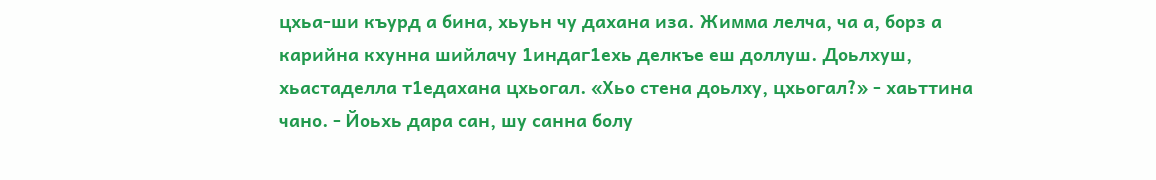цхьа-ши къурд а бина, хьуьн чу дахана иза. Жимма лелча, ча а, борз а карийна кхунна шийлачу 1индаг1ехь делкъе еш доллуш. Доьлхуш, хьастаделла т1едахана цхьогал. «Хьо стена доьлху, цхьогал?» - хаьттина чано. - Йоьхь дара сан, шу санна болу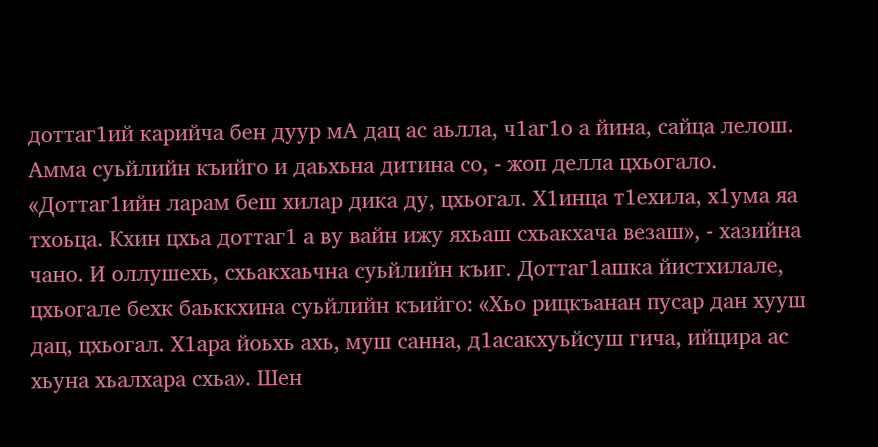доттаг1ий карийча бен дуур мА дац ас аьлла, ч1аг1о а йина, сайца лелош. Амма суьйлийн къийго и даьхьна дитина со, - жоп делла цхьогало. «Доттаг1ийн ларам беш хилар дика ду, цхьогал. Х1инца т1ехила, х1ума яа тхоьца. Кхин цхьа доттаг1 а ву вайн ижу яхьаш схьакхача везаш», - хазийна чано. И оллушехь, схьакхаьчна суьйлийн къиг. Доттаг1ашка йистхилале, цхьогале бехк баьккхина суьйлийн къийго: «Хьо рицкъанан пусар дан хууш дац, цхьогал. Х1ара йоьхь ахь, муш санна, д1асакхуьйсуш гича, ийцира ас хьуна хьалхара схьа». Шен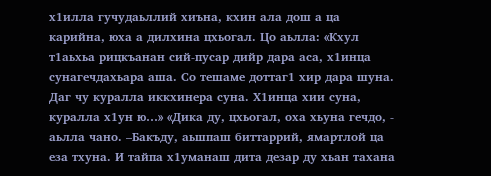х1илла гучудаьллий хиъна, кхин ала дош а ца карийна, юха а дилхина цхьогал. Цо аьлла: «Кхул т1аьхьа рицкъанан сий-пусар дийр дара аса, х1инца сунагечдахьара аша. Со тешаме доттаг1 хир дара шуна. Даг чу куралла иккхинера суна. Х1инца хии суна, куралла х1ун ю…» «Дика ду, цхьогал, оха хьуна гечдо, - аьлла чано. –Бакъду, аьшпаш биттаррий, ямартлой ца еза тхуна. И тайпа х1уманаш дита дезар ду хьан тахана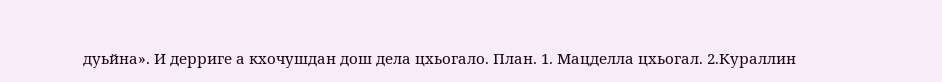дуьйна». И дерриге а кхочушдан дош дела цхьогало. План. 1. Мацделла цхьогал. 2.Кураллин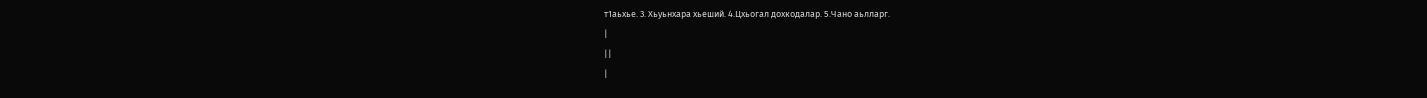т1аьхье. 3. Хьуьнхара хьеший. 4.Цхьогал дохкодалар. 5.Чано аьлларг.
|
||
|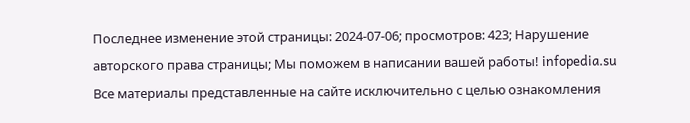Последнее изменение этой страницы: 2024-07-06; просмотров: 423; Нарушение авторского права страницы; Мы поможем в написании вашей работы! infopedia.su Все материалы представленные на сайте исключительно с целью ознакомления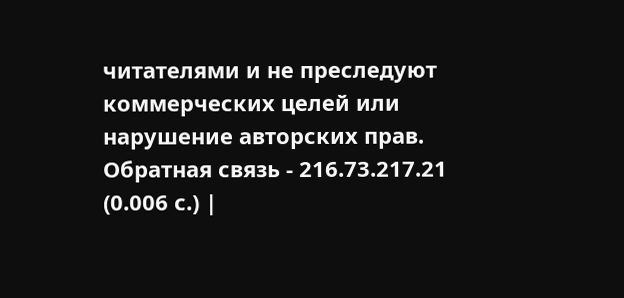читателями и не преследуют коммерческих целей или нарушение авторских прав. Обратная связь - 216.73.217.21 (0.006 с.) |